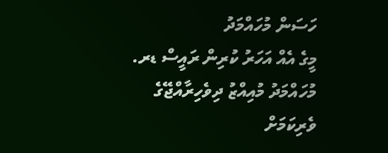ހަސަން މުހައްމަދު
މީގެ އެއް އަހަރު ކުރިން ރައީސް ޑރ. މުހައްމަދު މުއިއްޒު ދިވެހިރާއްޖޭގެ ވެރިކަމަށް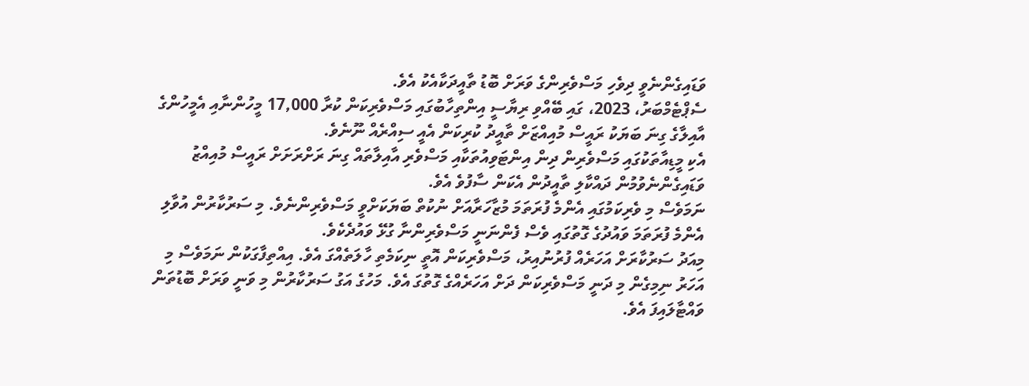ވަޑައިގެންނެވީ ދިވެހި މަސްވެރިންގެ ވަރަށް ބޮޑު ތާއީދަކާއެކު އެވެ.
ސެޕްޓެމްބަރު، 2023، ގައި ބޭއްވި ރިޔާސީ އިންތިހާބުގައި މަސްވެރިކަން ކުރާ 17,000 މީހުންނާއި އެމީހުންގެ އާއިލާގެ ގިނަ ބަޔަކު ރައީސް މުއިއްޒަށް ތާއީދު ކުރިކަން އެއީ ސިއްރެއް ނޫނެވެ.
އެކި މީޑިއާތަކުގައި މަސްވެރިން ދިން އިންޓަވިއުތަކާއި މަސްވެރި އާއިލާތައް ގިނަ ރަށްރަށަށް ރައީސް މުއިއްޒު ވަޑައިގެންނެވުމުން ދައްކާލި ތާއީދުން އެކަން ސާފުވެ އެވެ.
ނަމަވެސް މި ވެރިކަމުގައި އެންމެ ފުރަތަމަ މުޒާހަރާއަށް ނުކުތް ބަޔަކަށްވީ މަސްވެރިންނެވެ. މި ސަރުކާރުން އުވާލި އެންމެ ފުރަތަމަ ވައުދުގެ ގޮތުގައި ވެސް ފެންނަނީ މަސްވެރިންނާ ގުޅޭ ވައުދެކެވެ.
މިއަދު ސަރުކާރަށް އަހަރެއް ފުރުނުއިރު، މަސްވެރިކަން އޮތީ ނިކަމެތި ހާލަތެއްގަ އެވެ. އިއްތިފާގަކުން ނަމަވެސް މި އަހަރު ނިމިގެން މި ދަނީ މަސްވެރިކަން ދަށް އަހަރެއްގެ ގޮތުގަ އެވެ. މަހުގެ އަގު ސަރުކާރުން މި ވަނީ ވަރަށް ބޮޑުތަން ވައްޓާލައިފަ އެވެ.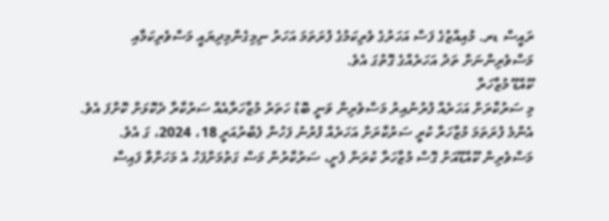ރައީސް ޑރ. މުއިއްޒުގެ ފަސް އަހަރުގެ ވެރިކަމުގެ ފުރަތަމަ އަހަރު ނިމިގެންމިދިޔައީ މަސްވެރިކަމާއި މަސްވެރިންނަށް ތަދު އަހަރެއްގެ ގޮތުގަ އެވެ.
ކޫއްޑޫ މުޒާހަރާ
މި ސަރުކާރަށް އަހަރެއް ފުރުނުއިރު މަސްވެރިން ވަނީ ބޮޑު ހަތަރު މުޒާހަރާއެއް ސަރުކާރާ ދެކޮޅަށް ކޮށްފަ އެވެ. އެންމެ ފުރަތަމަ މުޒާހަރާ ކުރީ ސަރުކާރަށް އަހަރެއް ފުރުނު ފަހުން ފެބްރުއަރީ 18، 2024، ގަ އެވެ.
މަސްވެރިން ކޫއްޑޫއަށް ގޮސް މުޒާހަރާ ކުރަން ފެށީ، ސަރުކާރުން މަސް ގަތުމަށްފަހު އެ މަހަށްވާ ފައިސާ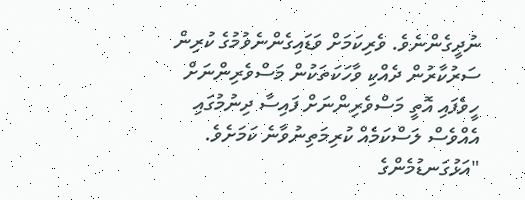ނުދީގެންނެވެ. ވެރިކަމަށް ވަޑައިގެންނެވުމުގެ ކުރިން ސަރުކާރުން ދެއްކި ވާހަކަތަކުން މަސްވެރިންނަށް ހީވެފައި އޮތީ މަސްވެރިންނަށް ފައިސާ ދިނުމުގައި އެއްވެސް ލަސްކަމެއް ކުރިމަތިނުވާނެ ކަމަށެވެ.
"އަޅުގަނޑުމެންގެ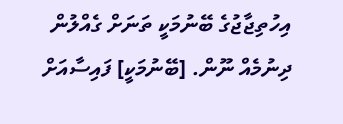އިހުތިޖާޖުގެ ބޭނުމަކީ ތަނަށް ގެއްލުން ދިނުމެއް ނޫން. [ބޭނުމަކީ] ފައިސާއަށް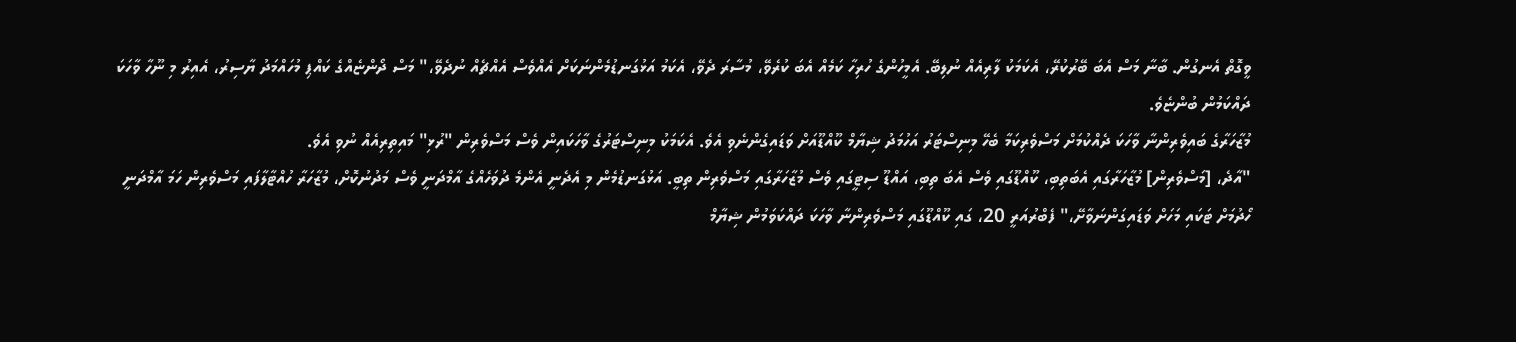ވީގޮތް އެނގުން. ބާނާ މަސް އެބަ ބޭރުކުރޭ، އެކަމަކު ލާރިއެއް ނުލިބޭ. އެމީހުންގެ ހުރިހާ ކަމެއް އެބަ ކުރެވޭ، މުސާރަ ދެވޭ، އެކަމު އަޅުގަނޑުމެންނަކަށް އެއްވެސް އެއްޗެއް ނުދެވޭ،" މަސް ދޯންޏެއްގެ ކައްޕި މުހައްމަދު ޔާސިރު، އެއިރު މި ނޫހާ ވާހަކަ ދައްކަމުން ބުންޏެވެ.
މުޒާހަރާގެ ބައިވެރިންނާ ވާހަކަ ދެއްކުމަށް މަސްވެރިކަމާ ބެހޭ މިނިސްޓަރު އަހުމަދު ޝިޔާމް ކޫއްޑޫއަށް ވަޑައިގެންނެވި އެވެ. އެކަމަކު މިނިސްޓަރުގެ ވާހަކައިން ވެސް މަސްވެރިން "ރުޅި" މައިތިރިއެއް ނުވި އެވެ.
"އާދެ، [މަސްވެރިން] މުޒާހަރާގައި އެބަތިބި، ކޫއްޑޫގައި ވެސް އެބަ ތިބި، އައްޑޫ ސިޓީގައި ވެސް މުޒާހަރާގައި މަސްވެރިން ތިބީ. އަޅުގަނޑުމެން މި އެދެނީ އެންމެ ދުވަހެއްގެ އާމްދަނީ ވެސް މަދުނުކޮށް، މުޒާހަރާ ހުއްޓާލާފައި މަސްވެރިން ހަމަ އާމްދަނީ ހޯދުމަށް ޓަކައި މަހަށް ވަޑައިގަންނަވާށޭ،" ފެބްރުއަރީ 20، ގައި ކޫއްޑޫގައި މަސްވެރިންނާ ވާހަކަ ދައްކަވަމުން ޝިޔާމް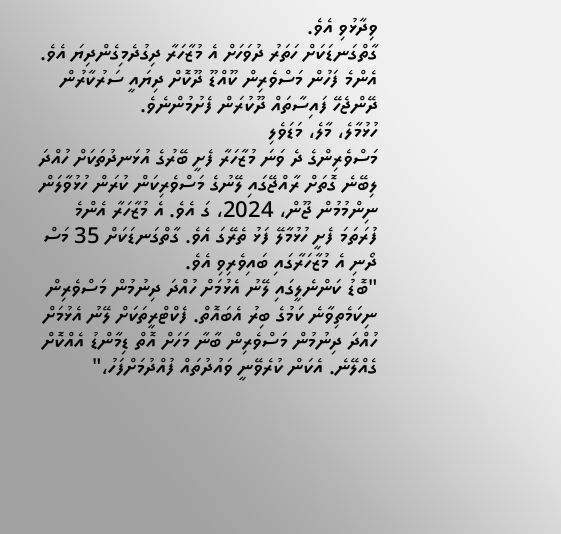ވިދާޅުވި އެވެ.
ގާތްގަނޑަކަށް ހަތަރު ދުވަހަށް އެ މުޒާހަރާ ދިގުދެމިގެންދިޔަ އެވެ. އެންމެ ފަހުން މަސްވެރިން ކޫއްޑޫ ދޫކޮށް ދިޔައީ ސަރުކާރުން ދޭންޖެހޭ ފައިސާތައް ދޫކުރަން ފެށުމުންނެވެ.
ހުޅުމާލެ، މާލެ، މަޑަވެލި
މަސްވެރިންގެ ދެ ވަނަ މުޒާހަރާ ފެށީ ބޭރުގެ އުޅަނދުތަކަށް ހުއްދަ ލިބޭނެ ގޮތަށް ރާއްޖޭގައި ލޭނުގެ މަސްވެރިކަން ކުރަން ހުޅުވާލަން ނިންމުމުން ޖޫން، 2024، ގަ އެވެ. އެ މުޒާހަރާ އެންމެ ފުރަތަމަ ފެށީ ހުޅުމާލޭ ފަޅު ތެރޭގަ އެވެ. ގާތްގަނޑަކަށް 35 މަސް ދޯނި އެ މުޒާހަރާގައި ބައިވެރިވި އެވެ.
"ބޮޑު ކަންނެލީގައި ލޭނު އެޅުމަށް ހުއްދަ ދިނުމުން މަސްވެރިން ނިކަމެތިވާނެ ކަމުގެ ބިރު އެބައޮތް. ފެކްޓްރީތަކަށް ލޭނު އެޅުމަށް ހުއްދަ ދިނުމުން މަސްވެރިން ބާނާ މަހަށް އޮތް ޑިމާންޑު އެއްކޮށް ގެއްލޭނެ. އެކަން ކުރެވޭނީ ވައުދުތައް ފުއްދުމަށްފަހު،"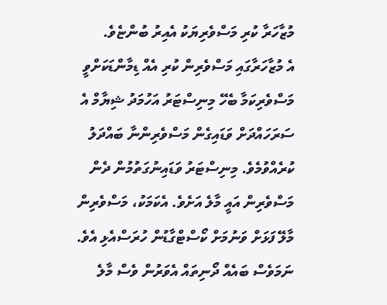މުޒާހަރާ ކުރި މަސްވެރިޔަކު އެއިރު ބުންޏެވެ.
އެ މުޒާހަރާގައި މަސްވެރިން ކުރި އެއް ޑިމާންޑަކަށްވީ މަސްވެރިކަމާ ބެހޭ މިނިސްޓަރު އަހުމަދު ޝިޔާމް އެ ސަރަހައްދަށް ވަޑައިގެން މަސްވެރިންނާ ބައްދަލު ކުރެއްވުމެވެ. މިނިސްޓަރު ވަޑައިނުގަތުމުން ދެން މަސްވެރިން އައީ މާލެ އަށެވެ. އެކަމަކު، މަސްވެރިން މާލޭ ފަޅަށް ވަނުމަށް ކޯސްޓްގާޑުން ހުރަސްއެޅި އެވެ. ނަމަވެސް ބައެއް ދޯނިތައް އެވަރުން ވެސް މާލެ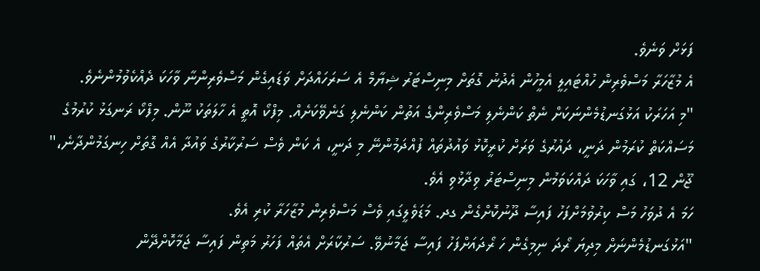ފަޅަށް ވަނެވެ.
އެ މުޒާހަރާ މަސްވެރިން ހުއްޓައިލީ އެމީހުން އެދުނު ގޮތަށް މިނިސްޓަރު ޝިޔާމް އެ ސަރަހައްދަށް ވަޑައިގެން މަސްވެރިންނާ ވާހަކަ ދެއްކެވުމުންނެވެ.
"މި އަހަރަކު އަޅުގަނޑުމެންނަކަށް ނެތް ކަންނެލި މަސްވެރިންގެ އަތުން ކަންނެލި ގަނެވޭކަށެއް. މިފްކޯ އޮތީ އެ ހާލަތަކު ނޫން. މިފްކޯ ރަނގަޅު ކުރުމުގެ މަސައްކަތް ކުރަމުން ދަނީ، ދައުރުގެ ވަރަށް ކުރީކޮޅު ވައުދުތައް ފުއްދަމުންނޭ މި ދަނީ، އެ ކަން ވެސް ސަރުކާރުގެ ވައުދާ އެއް ގޮތަށް ހިނގަމުންދާނެ،" ޖޫން 12، ގައި ވާހަކަ ދައްކަވަމުން މިނިސްޓަރު ވިދާޅުވި އެވެ.
ހަމަ އެ ދުވަހު މަސް ކިރުވުމަށްފަހު ފައިސާ ދޫނުކޮށްގެން ގދ. މަޑަވެލީގައި ވެސް މަސްވެރިން މުޒާހަރާ ކުރި އެވެ.
"އަޅުގަނޑުމެންނަށް މިދިޔަ ރޯދަ ނިމިގެން ހަ ރޯދައަށްފަހު ފައިސާ ޖަމާނުވޭ. ސަރުކާރަށް އެތައް ފަހަރު މަތިން ފައިސާ ޖަމާކޮށްދޭން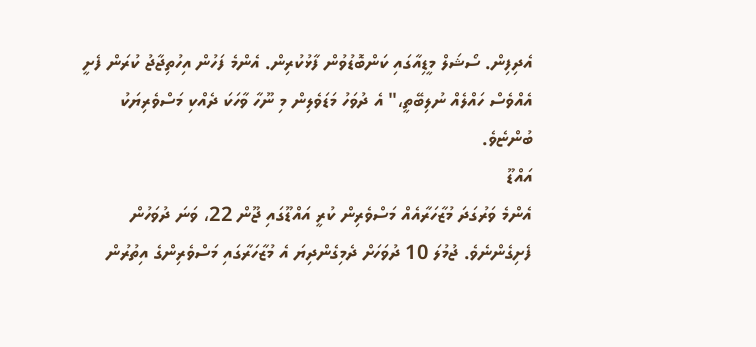އެދިފިން. ސޯޝަލް މީޑިއާގައި ކަންބޮޑުވުން ފާޅުކުރިން. އެންމެ ފަހުން އިހުތިޖާޖު ކުރަން ފެށީ އެއްވެސް ހައްލެއް ނުލިބޭތީ،" އެ ދުވަހު މަޑަވެލިން މި ނޫހާ ވާހަކަ ދެއްކި މަސްވެރިޔަކު ބުންޏެވެ.
އައްޑޫ
އެންމެ ވަރުގަދަ މުޒާހަރާއެއް މަސްވެރިން ކުރީ އައްޑޫގައި ޖޫން 22، ވަނަ ދުވަހުން ފެށިގެންނެވެ. ޖުމުލަ 10 ދުވަހަށް ދެމިގެންދިޔަ އެ މުޒާހަރާގައި މަސްވެރިންގެ އިތުރުން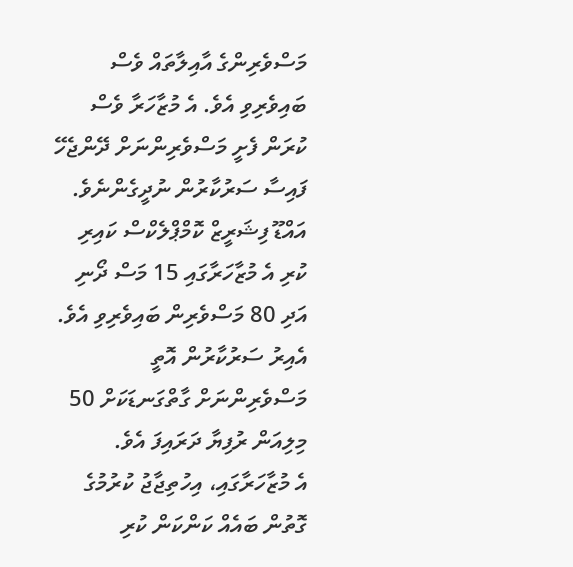މަސްވެރިންގެ އާއިލާތައް ވެސް ބައިވެރިވި އެވެ. އެ މުޒާހަރާ ވެސް ކުރަން ފެށީ މަސްވެރިންނަށް ދޭންޖެހޭ ފައިސާ ސަރުކާރުން ނުދީގެންނެވެ.
އައްޑޫ ފިޝަރީޒް ކޮމްޕްލެކްސް ކައިރި ކުރި އެ މުޒާހަރާގައި 15 މަސް ދޯނި އަދި 80 މަސްވެރިން ބައިވެރިވި އެވެ. އެއިރު ސަރުކާރުން އޮތީ މަސްވެރިންނަށް ގާތްގަނޑަކަށް 50 މިލިއަން ރުފިޔާ ދަރައިފަ އެވެ.
އެ މުޒާހަރާގައި، އިހުތިޖާޖު ކުރުމުގެ ގޮތުން ބައެއް ކަންކަން ކުރި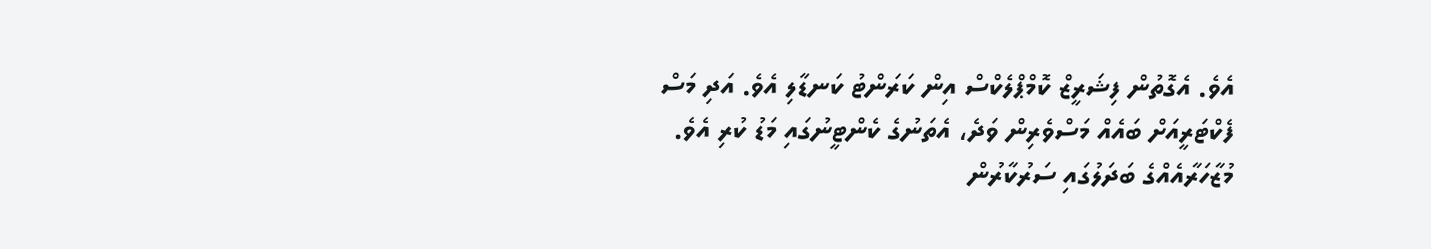އެވެ. އެގޮތުން ފިޝަރީޒް ކޮމްޕްލެކްސް އިން ކަރަންޓު ކަނޑާލި އެވެ. އަދި މަސް ފެކްޓަރީއަށް ބައެއް މަސްވެރިން ވަދެ، އެތަނުގެ ކެންޓީނުގައި މަޑު ކުރި އެވެ.
މުޒާހަރާއެއްގެ ބަދަލުގައި ސަރުކާރުން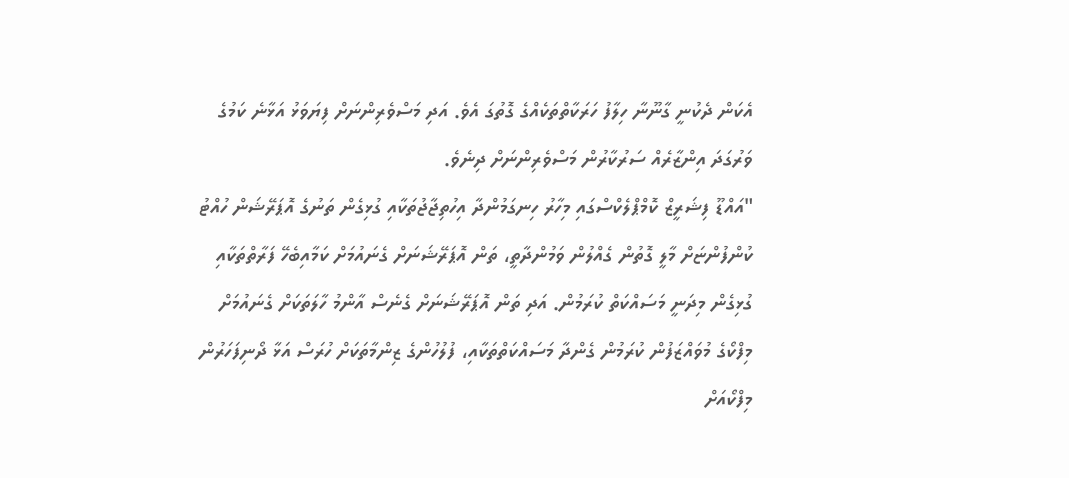އެކަން ދެކުނީ ގާނޫނާ ހިލާފު ހަރަކާތްތަކެއްގެ ގޮތުގަ އެވެ. އަދި މަސްވެރިންނަށް ފިޔަވަޅު އަޅާނެ ކަމުގެ ވަރުގަދަ އިންޒާރެއް ސަރުކާރުން މަސްވެރިންނަށް ދިނެވެ.
"އައްޑޫ ފިޝަރީޒް ކޮމްޕްލެކްސްގައި މިހާރު ހިނގަމުންދާ އިހުތިޖާޖުތަކާއި ގުޅިގެން ތަނުގެ އޮޕަރޭޝަން ހުއްޓު ކުންފުންޏަށް މާލީ ގޮތުން ގެއްލުން ވަމުންދާތީ، ތަން އޮޕަރޭޝަނަށް ގެނައުމަށް ކަމާއިބެހޭ ފަރާތްތަކާއި ގުޅިގެން މިދަނީ މަސައްކަތް ކުރަމުން. އަދި ތަން އޮޕަރޭޝަނަށް ގެނެސް އާންމު ހާލަތަކަށް ގެނައުމަށް މިފްކޯގެ މުވައްޒަފުން ކުރަމުން ގެންދާ މަސައްކަތްތަކާއި، ފުލުހުންގެ ޒިންމާތަކަށް ހުރަސް އަޅާ ދޯނިފަހަރުން މިފްކޯއަށް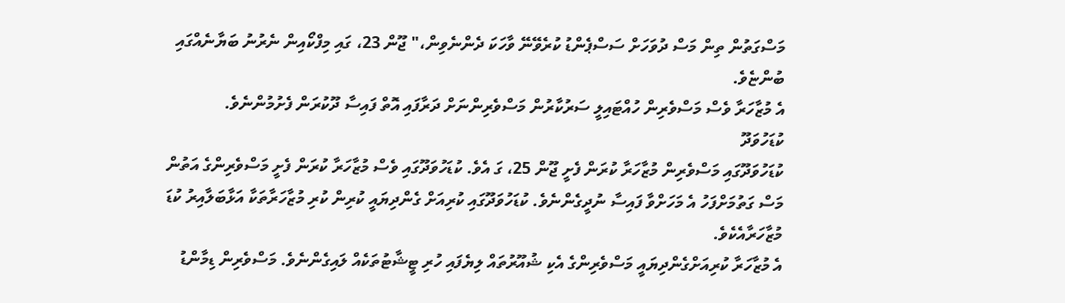މަސްގަތުން ތިން މަސް ދުވަހަށް ސަސްޕެންޑު ކުރެވޭނޭ ވާހަކަ ދެންނެވިން،" ޖޫން 23، ގައި މިފްކޯއިން ނެރުނު ބަޔާނެއްގައި ބުންޏެވެ.
އެ މުޒާހަރާ ވެސް މަސްވެރިން ހުއްޓައިލީ ސަރުކާރުން މަސްވެރިންނަށް ދަރާފައި އޮތް ފައިސާ ދޫކުރަން ފެށުމުންނެވެ.
ކުޑަހުވަދޫ
ކުޑަހުވަދޫގައި މަސްވެރިން މުޒާހަރާ ކުރަން ފެށީ ޖޫން 25، ގަ އެވެ. ކުޑަހުވަދޫގައި ވެސް މުޒާހަރާ ކުރަން ފެށީ މަސްވެރިންގެ އަތުން މަސް ގަތުމަށްފަހު އެ މަހަށްވާ ފައިސާ ނުދީގެންނެވެ. ކުޑަހުވަދޫގައި ކުރިއަށް ގެންދިޔައީ ކުރިން ކުރި މުޒާހަރާތަކާ އަޅާބަލާއިރު ކުޑަ މުޒާހަރާއެކެވެ.
އެ މުޒާހަރާ ކުރިއަށްގެންދިޔައީ މަސްވެރިންގެ އެކި ޝުއޫރުތައް ލިޔެފައި ހުރި ޓީޝާޓުތަކެއް ލައިގެންނެވެ. މަސްވެރިން ޑިމާންޑު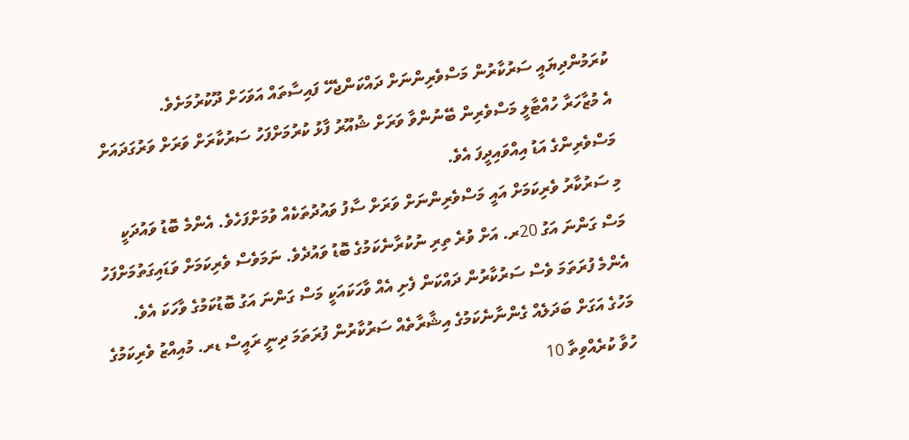ކުރަމުންދިޔައީ ސަރުކާރުން މަސްވެރިންނަށް ދައްކަންޖެހޭ ފައިސާތައް އަވަހަށް ދޫކުރުމަށެވެ.
އެ މުޒާހަރާ ހުއްޓާލީ މަސްވެރިން ބޭނުންވާ ވަރަށް ޝުއޫރު ފާޅު ކުރުމަށްފަހު ސަރުކާރަށް ވަރަށް ވަރުގަދައަށް މަސްވެރިންގެ އަޑު އިއްވައިދީފަ އެވެ.
މި ސަރުކާރު ވެރިކަމަށް އައީ މަސްވެރިންނަށް ވަރަށް ސާފު ވައުދުތަކެއް ވުމަށްފަހެވެ. އެންމެ ބޮޑު ވައުދަކީ މަސް ގަންނަ އަގު 20ރ. އަށް ވުރެ ތިރި ނުކުރާނެކަމުގެ ބޮޑު ވައުދެވެ. ނަމަވެސް ވެރިކަމަށް ވަޑައިގަތުމަށްފަހު އެންމެ ފުރަތަމަ ވެސް ސަރުކާރުން ދައްކަން ފެށި އެއް ވާހަކައަކީ މަސް ގަންނަ އަގު ބޮޑުކަމުގެ ވާހަކަ އެވެ.
މަހުގެ އަގަށް ބަދަލެއް ގެންނާނެކަމުގެ އިޝާރާތެއް ސަރުކާރުން ފުރަތަމަ ދިނީ ރައީސް ޑރ. މުއިއްޒު ވެރިކަމުގެ ހުވާ ކުރެއްވިތާ 10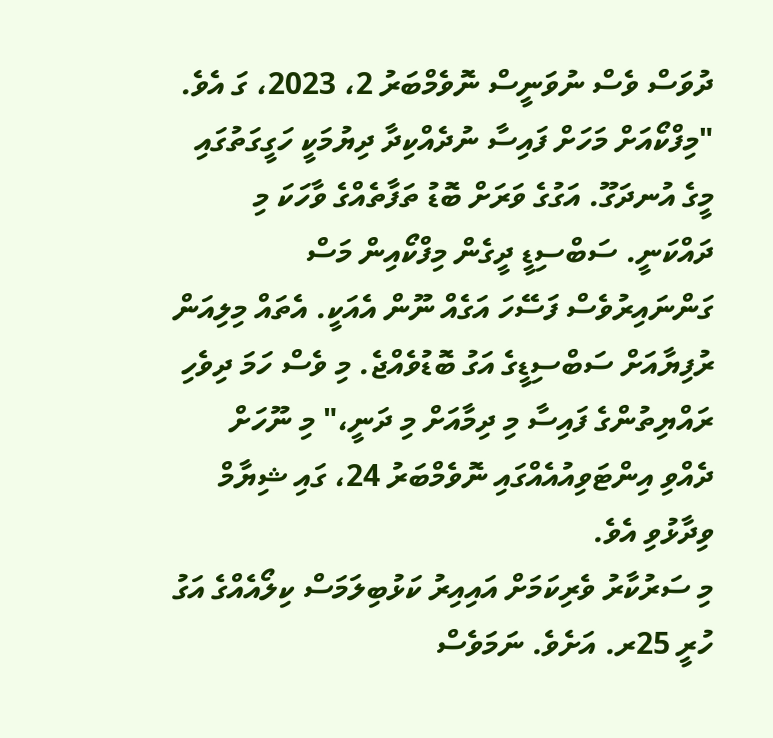ދުވަސް ވެސް ނުވަނީސް ނޮވެމްބަރު 2، 2023، ގަ އެވެ.
"މިފްކޯއަށް މަހަށް ފައިސާ ނުދެއްކިދާ ދިޔުމަކީ ހަގީގަތުގައި މީގެ އުނދަގޫ. އަގުގެ ވަރަށް ބޮޑު ތަފާތެއްގެ ވާހަކަ މި ދައްކަނީ. ސަބްސިޑީ ދީގެން މިފްކޯއިން މަސް ގަންނައިރުވެސް ފަސޭހަ އަގެއް ނޫން އެއަކީ. އެތައް މިލިއަން ރުފިޔާއަށް ސަބްސިޑީގެ އަގު ބޮޑުވެއްޖެ. މި ވެސް ހަމަ ދިވެހި ރައްޔިތުންގެ ފައިސާ މި ދިމާއަށް މި ދަނީ،" މި ނޫހަށް ދެއްވި އިންޓަވިއުއެއްގައި ނޮވެމްބަރު 24، ގައި ޝިޔާމް ވިދާޅުވި އެވެ.
މި ސަރުކާރު ވެރިކަމަށް އައިއިރު ކަޅުބިލަމަސް ކިލޯއެއްގެ އަގު ހުރީ 25ރ. އަށެވެ. ނަމަވެސް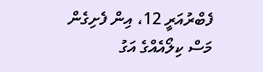ފެބްރުއަރީ 12، އިން ފެށިގެން މަސް ކިލޯއެއްގެ އަގު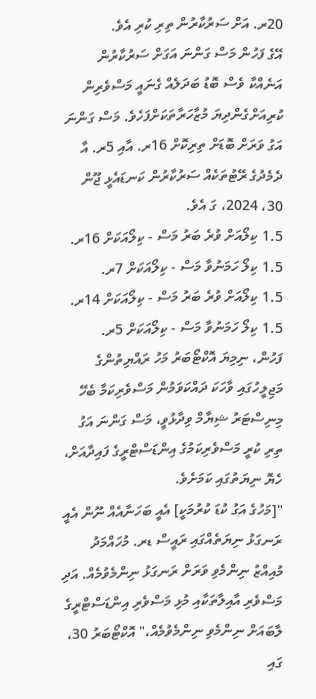20ރ. އަށް ސަރުކާރުން ތިރި ކުރި އެވެ.
އޭގެ ފަހުން މަސް ގަންނަ އަގަށް ސަރުކާރުން އަނެއްކާ ވެސް ބޮޑު ބަދަލެއް ގެނައީ މަސްވެރިން ކުރިއަށްގެންދިޔަ މުޒާހަރާތަކަށްފަހެވެ. މަސް ގަންނަ އަގު ވަރަށް ބޮޑަށް ތިރިކޮށް 16ރ. އާއި 5ރ. އާ ދެމެދުގެ ރޭޓުތަކެއް ސަރުކާރުން ކަނޑައެޅީ ޖޫން 30، 2024، ގަ އެވެ.
1.5 ކިލޯއަށް ވުރެ ބަރު މަސް - ކިލޯއަކަށް 16ރ.
1.5 ކިލޯ ހަމަނުވާ މަސް - ކިލޯއަކަށް 7ރ.
1.5 ކިލޯއަށް ވުރެ ބަރު މަސް - ކިލޯއަކަށް 14ރ.
1.5 ކިލޯ ހަމަނުވާ މަސް - ކިލޯއަކަށް 5ރ.
ފަހުން، ނިމިޔަ އޮކްޓޯބަރު މަހު ރައްޔިތުންގެ މަޖިލީހުގައި ވާހަކަ ދައްކަވަމުން މަސްވެރިކަމާ ބެހޭ މިނިސްޓަރު ޝިޔާމް ވިދާޅުވީ، މަސް ގަންނަ އަގު ތިރި ކުރީ މަސްވެރިކަމުގެ އިންޑަސްޓްރީގެ ފައިދާއަށް، ހެޔޮ ނިޔަތުގައި ކަމަށެވެ.
"[މަހުގެ އަގު ކުޑަ ކުރުމަކީ] އެއީ ބަހަނާއެއް ނޫން އެއީ ރަނގަޅު ނިޔަތެއްގައި ރައީސް ޑރ. މުހައްމަދު މުއިއްޒު ނިންމެވި ވަރަށް ރަނގަޅު ނިންމެވުމެއް. އަދި މަސްވެރި އާއިލާތަކާއި މުޅި މަސްވެރި އިންޑަސްޓްރީގެ ލާބައަށް ނިންމެވި ނިންމެވުމެއް،" އޮކްޓޯބަރު 30، ގައި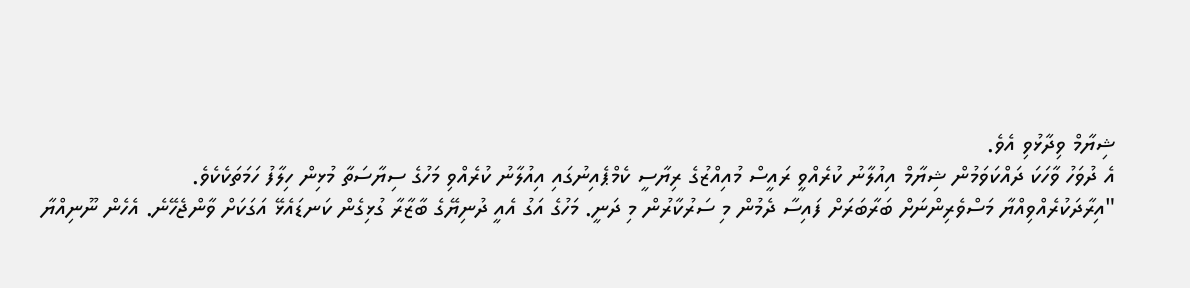ޝިޔާމް ވިދާޅުވި އެވެ.
އެ ދުވަހު ވާހަކަ ދައްކަވަމުން ޝިޔާމް އިއުލާނު ކުރެއްވީ ރައީސް މުއިއްޒުގެ ރިޔާސީ ކެމްޕެއިނުގައި އިއުލާނު ކުރެއްވި މަހުގެ ސިޔާސަތާ މުޅިން ހިލާފު ހަމަތަކެކެވެ.
"އިރާދަކުރެއްވިއްޔާ މަސްވެރިންނަށް ބަރާބަރަށް ފައިސާ ދެމުން މި ސަރުކާރުން މި ދަނީ. މަހުގެ އަގު އެއީ ދުނިޔޭގެ ބާޒާރާ ގުޅިގެން ކަނޑައެޅޭ އަގަކަށް ވާންޖެހޭނެ. އެހެން ނޫނިއްޔާ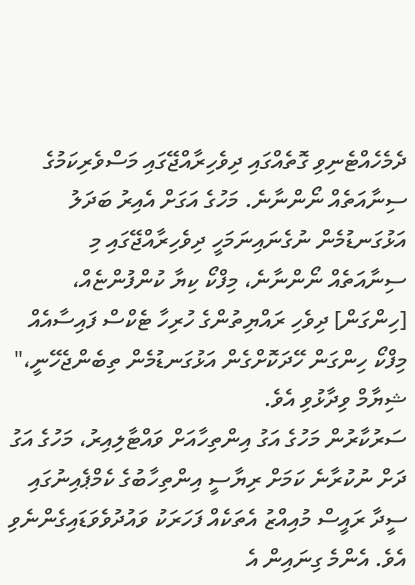ދެމެހެއްޓެނިވި ގޮތެއްގައި ދިވެހިރާއްޖޭގައި މަސްވެރިކަމުގެ ސިނާއަތެއް ނޯންނާނެ. މަހުގެ އަގަށް އެއިރު ބަދަލު އަޅުގަނޑުމެން ނުގެނައިނަމަހީ ދިވެހިރާއްޖޭގައި މި ސިނާއަތެއް ނޯންނާނެ، މިފްކޯ ކިޔާ ކުންފުންޏެއް، [ހިންގަން] ދިވެހި ރައްޔިތުންގެ ހުރިހާ ޓެކްސް ފައިސާއެއް މިފްކޯ ހިންގަން ހޭދަކޮށްގެން އަޅުގަނޑުމެން ތިބެންޖެހޭނީ،" ޝިޔާމް ވިދާޅުވި އެވެ.
ސަރުކާރުން މަހުގެ އަގު އިންތިހާއަށް ވައްޓާލިއިރު، މަހުގެ އަގު ދަށް ނުކުރާނެ ކަމަށް ރިޔާސީ އިންތިހާބުގެ ކެމްޕެއިނުގައި ސީދާ ރައީސް މުއިއްޒު އެތަކެއް ފަހަރަކު ވައުދުވެވަޑައިގެންނެވި އެވެ. އެންމެ ގިނައިން އެ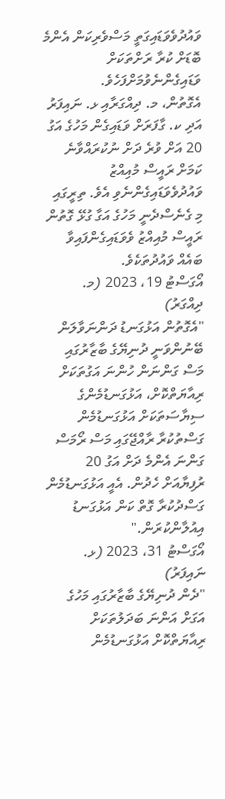ވައުދުވެވަޑައިގަތީ މަސްވެރިކަން އެންމެ ބޮޑަށް ކުރާ ރަށްތަކަށް ވަޑައިގެންނެވުމަށްފަހެވެ.
އެގޮތުން، މ. ދިއްގަރާއި ޅ. ނައިފަރު އަދި ކ. ގާފަރަށް ވަޑައިގެން މަހުގެ އަގު 20 އަށް ވުރެ ދަށް ނުކުރައްވާނެ ކަމަށް ރައީސް މުއިއްޒު ވައުދުވެވަޑައިގެންނެވި އެވެ. ތިރީގައި މި ގެނެސްދެނީ މަހުގެ އަގާ ގުޅޭ ގޮތުން ރައީސް މުއިއްޒު ވެވަޑައިގެންފައިވާ ބައެއް ވައުދުތަކެވެ.
އޯގަސްޓު 19، 2023 (މ. ދިއްގަރު)
"އެގޮތުން އަޅުގަނޑު ދަންނަވާލަން ބޭނުންވަނީ ދުނިޔޭގެ ބާޒާރުގައި މަސް ގަންނަން ހުންނަ އަގުތަކަށް ރިއާޔަތްކޮށް، އަޅުގަނޑުމެންގެ ސިޔާސަތަކަށް އަޅުގަނޑުމެން ގަސްތުކުރާ ރާއްޖޭގައި މަސް ރޯމަސް ގަންނަ އެންމެ ދަށް އަގު 20 ރުފިޔާއަށް ހެދުން. އެއީ އަޅުގަނޑުމެން ގަސްދުކުރާ ގޮތް ކަން އަޅުގަނޑު އިއުލާންކުރަން."
އޯގަސްޓު 31، 2023 (ޅ. ނައިފަރު)
"ދެން ދުނިޔޭގެ ބާޒާރުގައި މަހުގެ އަގަށް އަންނަ ބަދަލުތަކަށް ރިއާޔަތްކޮށް އަޅުގަނޑުމެން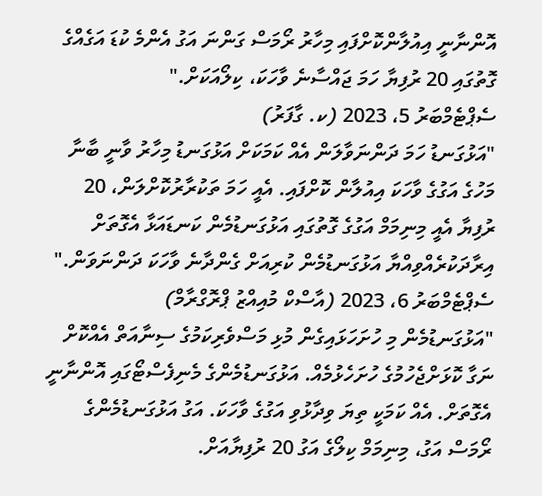އޮންނާނީ އިއުލާންކޮށްފައި މިހާރު ރޯމަސް ގަންނަ އަގު އެންމެ ކުޑަ އަގެއްގެ ގޮތުގައި 20 ރުފިޔާ ހަމަ ޖައްސާނެ ވާހަކަ، ކިލޯއަކަށް."
ސެޕްޓެމްބަރު 5، 2023 (ކ. ގާފަރު)
"އަޅުގަނޑު ހަމަ ދަންނަވާލަން އެއް ކަމަކަށް އަޅުގަނޑު މިހާރު ވާނީ ބާނާ މަހުގެ އަގުގެ ވާހަކަ އިއުލާން ކޮށްފައި. އެއީ ހަމަ ތަކުރާރުކޮށްލަން، 20 ރުފިޔާ އެއީ މިނިމަމް އަގުގެ ގޮތުގައި އަޅުގަނޑުމެން ކަނޑައަޅާ އެގޮތަށް އިރާދަކުރެއްވިއްޔާ އަޅުގަނޑުމެން ކުރިއަށް ގެންދާނެ ވާހަކަ ދަންނަވަން."
ސެޕްޓެމްބަރު 6، 2023 (އާސްކް މުއިއްޒު ޕްރޮގްރާމް)
"އަޅުގަނޑުމެން މި ހުށަހަޅައިގެން މުޅި މަސްވެރިކަމުގެ ސިނާއަތް އެއްކޮށް ނަގާ ކޮޅަށްޖެހުމުގެ ހުށަހެޅުމެއް. އަޅުގަނޑުމެންގެ މެނިފެސްޓޯގައި އޮންނާނީ އެގޮތަށް. އެއް ކަމަކީ ތިޔަ ވިދާޅުވި އަގުގެ ވާހަކަ. އަގު އަޅުގަނޑުމެންގެ ރޯމަސް އަގު، މިނިމަމް ކިލޯގެ އަގު 20 ރުފިޔާއަށް.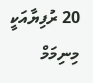20 ރުފިޔާއަކީ މިނިމަމް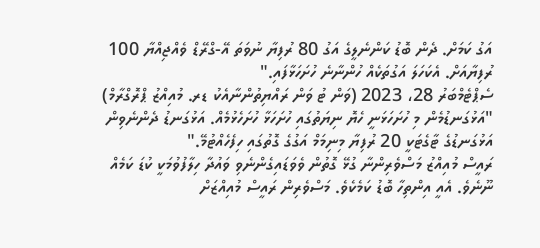އަގު ކަމަށް. ދެން ބޮޑު ކަންނެލީގެ އަގު 80 ރުފިޔާ ނުވަތަ އޭ-ގްރޭޑް ވެއްޖިއްޔާ 100 ރުފިޔާއަށް. އެކަހަލަ އަގުތަކެއް ހުންނާނެ ހުށަހަޅާފައި."
ސެޕްޓެމްބަރު 28، 2023 (ވަން ޓު ވަން ރައްޔިތުންނާއެކު ޑރ. މުއިއްޒު ޕްރޮގްރާމް)
"އަޅުގަނޑުމެން މި ހުށަހަޅަނީ ހެޔޮ ނިޔަތުގައި ހުށަހަޅާ ހުށަހެޅުމެއް. އަޅުގަނޑު ދެންނެވިން އަޅުގަނޑުގެ ޓާގެޓަކީ 20 ރުފިޔާ މިނިމަމް އަގުގެ ގޮތުގައި ހިފެހެއްޓުމޭ."
ރައީސް މުއިއްޒު މަސްވެރިންނާ ގުޅޭ ގޮތުން ވެވަޑައިގެންނެވި ވައުދާ ހިލާފުވުމަކީ ކުޑަ ކަމެއް ނޫނެވެ. އެއީ އިންތިހާ ބޮޑު ކަމެކެވެ. މަސްވެރިން ރައީސް މުއިއްޒަށް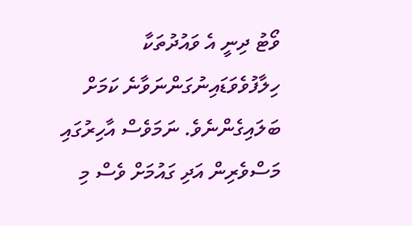ވޯޓު ދިނީ އެ ވައުދުތަކާ ހިލާފުވެވަޑައިނުގަންނަވާނެ ކަމަށް ބަލައިގެންނެވެ. ނަމަވެސް އާހިރުގައި މަސްވެރިން އަދި ގައުމަށް ވެސް މި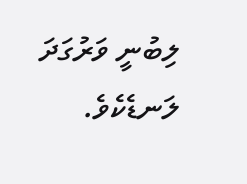ލިބުނީ ވަރުގަދަ ލަނޑެކެވެ.